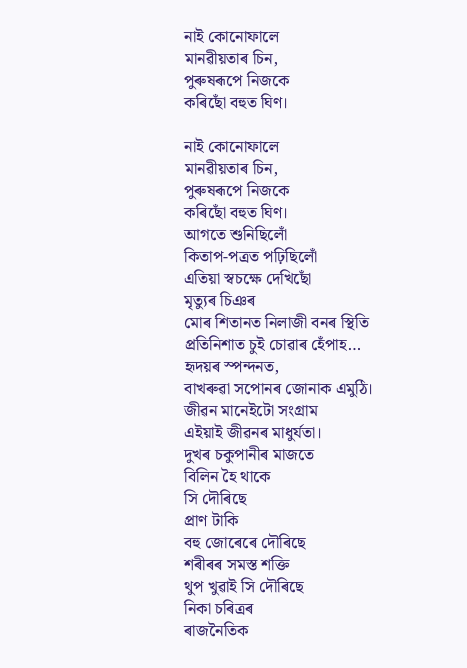নাই কোনোফালে
মানৱীয়তাৰ চিন,
পুৰুষৰূপে নিজকে
কৰিছোঁ বহুত ঘিণ।

নাই কোনোফালে
মানৱীয়তাৰ চিন,
পুৰুষৰূপে নিজকে
কৰিছোঁ বহুত ঘিণ।
আগতে শুনিছিলোঁ
কিতাপ-পত্ৰত পঢ়িছিলোঁ
এতিয়া স্বচক্ষে দেখিছোঁ
মৃত্যুৰ চিঞৰ
মোৰ শিতানত নিলাজী বনৰ স্থিতি
প্ৰতিনিশাত চুই চোৱাৰ হেঁপাহ…
হৃদয়ৰ স্পন্দনত,
বাখৰুৱা সপোনৰ জোনাক এমুঠি।
জীৱন মানেইটো সংগ্ৰাম
এইয়াই জীৱনৰ মাধুৰ্যতা।
দুখৰ চকুপানীৰ মাজতে
বিলিন হৈ থাকে
সি দৌৰিছে
প্ৰাণ টাকি
বহু জোৰেৰে দৌৰিছে
শৰীৰৰ সমস্ত শক্তি
থুপ খুৱাই সি দৌৰিছে
নিকা চৰিত্ৰৰ
ৰাজনৈতিক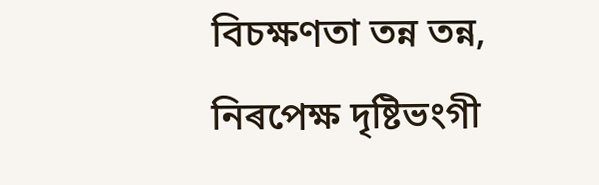বিচক্ষণতা তন্ন তন্ন,
নিৰপেক্ষ দৃষ্টিভংগী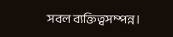সবল ব্যক্তিত্বসম্পন্ন।